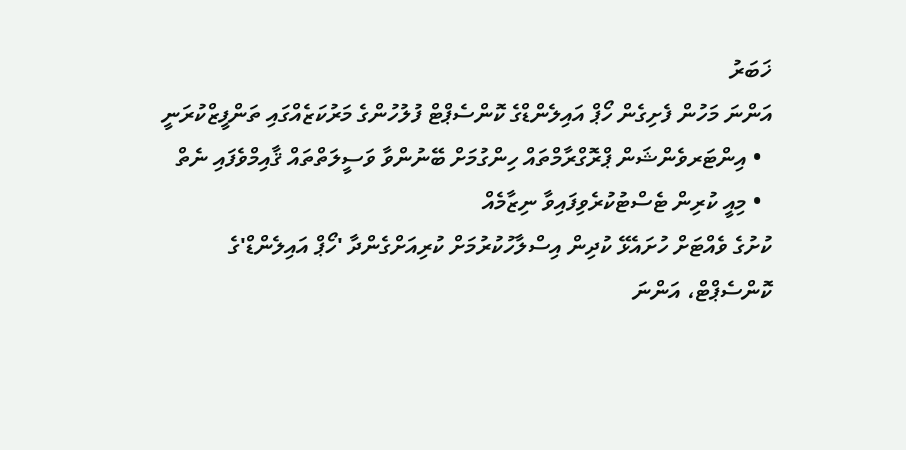ޚަބަރު
އަންނަ މަހުން ފެށިގެން ހޯޕް އައިލެންޑްގެ ކޮންސެޕްޓް ފުލުހުންގެ މަރުކަޒެއްގައި ތަންފީޒްކުރަނީ
  • އިންޓަރވެންޝަން ޕްރޮގްރާމްތައް ހިންގުމަށް ބޭނުންވާ ވަސީލަތްތައް ޤާއިމްވެފައި ނެތް
  • މިއީ ކުރިން ޓެސްޓުކުރެވިފައިވާ ނިޒާމެއް
ކުށުގެ ވެއްޓަށް ހުށައެޅޭ ކުދިން އިސްލާހުކުރުމަށް ކުރިއަށްގެންދާ 'ހޯޕް އައިލެންޑް'ގެ ކޮންސެޕްޓް، އަންނަ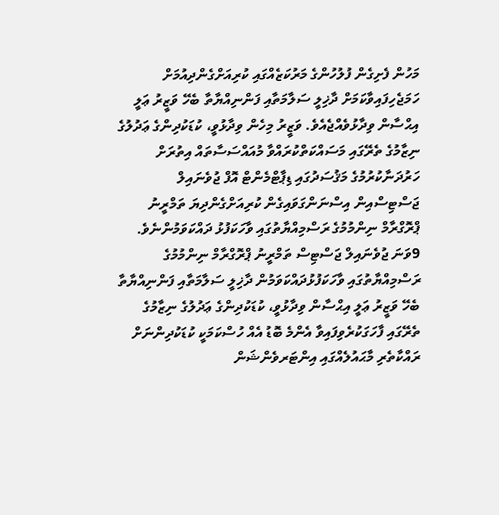މަހުން ފެށިގެން ފުލުހުންގެ މަރުކަޒެއްގައި ކުރިއަށްގެންދިއުމަށް ހަމަޖެހިފައިވާކަމަށް ދާޚިލީ ސަލާމަތާއި ފަންނިއްޔާތާ ބެހޭ ވަޒީރު ޢަލީ އިޙްސާން ވިދާޅުވެއްޖެއެވެ. ވަޒީރު މިހެން ވިދާޅުވީ، ކުޑަކުދިންގެ ޢަދުލުގެ ނިޒާމުގެ ތެރޭގައި މަސައްކަތްކުރައްވާ މުއައްސަސާތައް އިތުރަށް ހަރުދަނާކުރުމުގެ މަޤުސަދުގައި ޑިޕާޓްމެންޓް އޮފް ޖުވެނައިލް ޖަސްޓިސްއިން އިސްނަންގަވައިގެން ކުރިއަށްގެންދިޔަ ތަމްރީނު ޕްރޮގްރާމް ނިންމުމުގެ ރަސްމިއްޔާތުގައި ވާހަކަފުޅު ދައްކަވަމުންނެވެ.
9ވަނަ ޖުވެނައިލް ޖަސްޓިސް ތަމްރީނު ޕްރޮގްރާމް ނިންމުމުގެ ރަސްމިއްޔާތުގައި ވާހަކަފުޅުދައްކަވަމުން ދާޚިލީ ސަލާމަތާއި ފަންނިއްޔާތާ ބެހޭ ވަޒީރު ޢަލީ އިޙްސާން ވިދާޅުވީ، ކުޑަކުދިންގެ ޢަދުލުގެ ނިޒާމުގެ ތެރޭގައި ފާހަގަކުރެވިފައިވާ އެންމެ ބޮޑު އެއް ހުސްކަމަކީ ކުޑަކުދިންނަށް ރައްކާތެރި މާޙައުލެއްގައި އިންޓަރވެންޝަން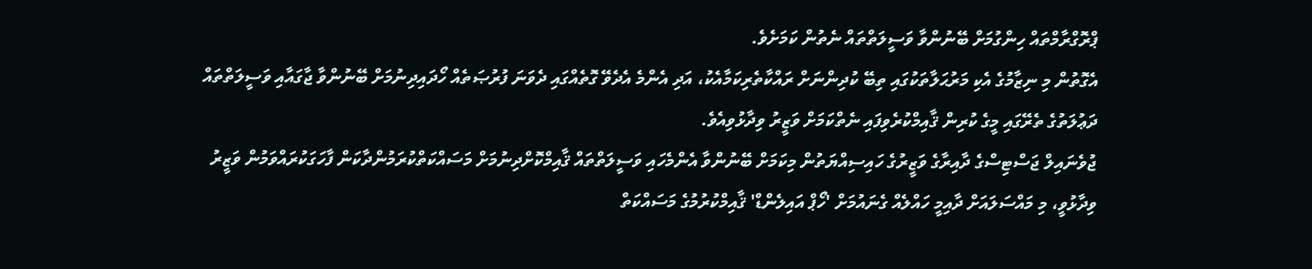ޕްރޮގްރާމްތައް ހިންގުމަށް ބޭނުންވާ ވަސީލަތްތައް ނެތުން ކަމަށެވެ.
އެގޮތުން މި ނިޒާމުގެ އެކި މަރުޙަލާތަކުގައި ތިބޭ ކުދިންނަށް ރައްކާތެރިކަމާއެކު، އަދި އެންމެ އެދެވޭ ގޮތެއްގައި ދެވަނަ ފުރުޞަތެއް ހޯދައިދިނުމަށް ބޭނުންވާ ޖާގައާއި ވަސީލަތްތައް ދަޢުލަތުގެ ތެރޭގައި މީގެ ކުރިން ޤާއިމްކުރެވިފައި ނެތްކަމަށް ވަޒީރު ވިދާޅުވިއެވެ.
ޖުވެނައިލް ޖަސްޓިސްގެ ދާއިރާގެ ވަޒީރުގެ ހައިސިއްޔަތުން މިކަމަށް ބޭނުންވާ އެންމެހައި ވަސީލަތްތައް ޤާއިމްކޮށްދިނުމަށް މަސައްކަތްކުރަމުންދާކަން ފާހަގަކުރައްވަމުން ވަޒީރު ވިދާޅުވީ، މި މައްސަލައަށް ދާއިމީ ހައްލެއް ގެނައުމަށް 'ހޯޕް އައިލެންޑް' ޤާއިމްކުރުމުގެ މަސައްކަތް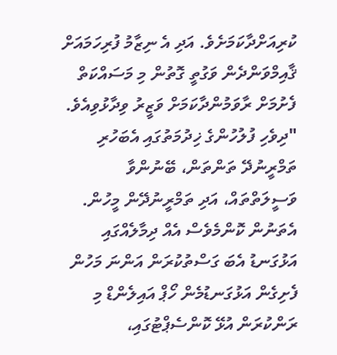ކުރިއަށްދާކަމަށެވެ. އަދި އެ ނިޒާމު ފުރިހަމައަށް ޤާއިމްވަންދެން ވަގުތީ ގޮތުން މި މަސައްކަތް ފެށުމަށް ރާވަމުންދާކަމަށް ވަޒީރު ވިދާޅުވިއެވެ.
"ދިވެހި ފުލުހުންގެ ޚިދުމަތުގައި އެބަހުރި ތަމްރީނުދޭ ތަންތަން، ބޭނުންވާ ވަސީލަތްތައް، އަދި ތަމްރީނުދޭން މީހުން. އެތަނުން ކޮންމެވެސް އެއް ދިމާލެއްގައި އަޅުގަނޑު އެބަ ގަސްތުކުރަން އަންނަ މަހުން ފެށިގެން އަޅުގަނޑުމެން ހޯޕް އައިލެންޑް މި ރަންކުރަން އުޅޭ ކޮންސެޕްޓުގައި،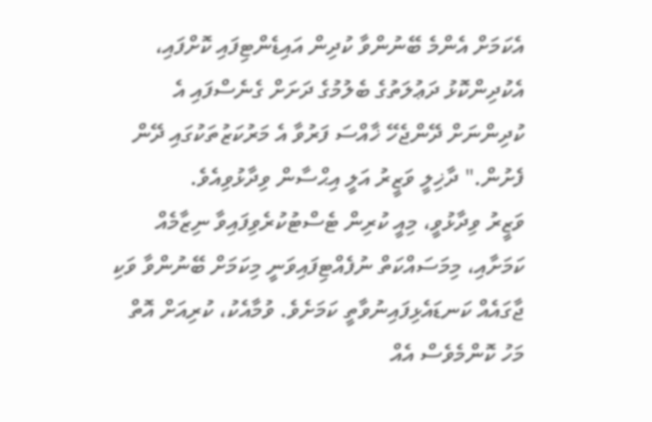އެކަމަށް އެންމެ ބޭނުންވާ ކުދިން އައިޑެންޓިފައި ކޮށްފައި، އެކުދިންކޮޅު ދަޢުލަތުގެ ބެލުމުގެ ދަށަށް ގެނެސްފައި އެ ކުދިންނަށް ދޭންޖެހޭ ޚާއްސަ ފަރުވާ އެ މަރުކަޒުތަކުގައި ދޭން ފެށުން." ދާޚިލީ ވަޒީރު އަލީ އިޙްސާން ވިދާޅުވިއެވެ.
ވަޒީރު ވިދާޅުވީ، މިއީ ކުރިން ޓެސްޓުކުރެވިފައިވާ ނިޒާމެއް ކަމަށާއި، މިމަސައްކަތް ނުފެއްޓިފައިވަނީ މިކަމަށް ބޭނުންވާ ވަކި ޖާގައެއް ކަނޑައެޅިފައިނުވާތީ ކަމަށެވެ. ވުމާއެކު، ކުރިއަށް އޮތް މަހު ކޮންމެވެސް އެއް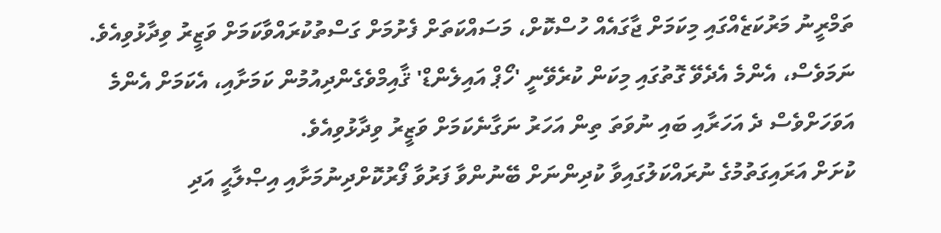ތަމްރީނު މަރުކަޒެއްގައި މިކަމަށް ޖާގައެއް ހުސްކޮށް، މަސައްކަތަށް ފެށުމަށް ގަސްތުކުރައްވާކަމަށް ވަޒީރު ވިދާޅުވިއެވެ.
ނަމަވެސް، އެންމެ އެދެވޭ ގޮތުގައި މިކަން ކުރެވޭނީ 'ހޯޕް އައިލެންޑް' ޤާއިމްވެގެންދިއުމުން ކަމަށާއި، އެކަމަށް އެންމެ އަވަހަށްވެސް ދެ އަހަރާއި ބައި ނުވަތަ ތިން އަހަރު ނަގާނެކަމަށް ވަޒީރު ވިދާޅުވިއެވެ.
ކުށަށް އަރައިގަތުމުގެ ނުރައްކަލުގައިވާ ކުދިންނަށް ބޭނުންވާ ފަރުވާ ފޯރުކޮށްދިނުމަށާއި އިޞްލާޙީ އަދި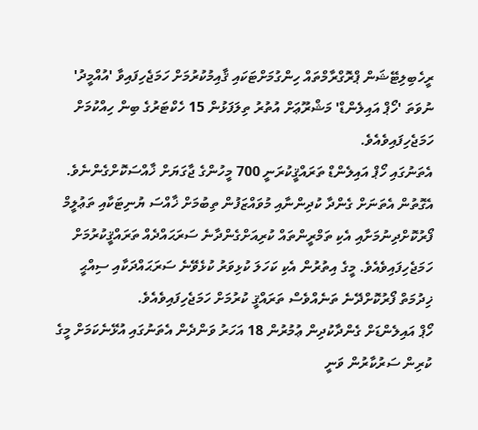ރީހެބިލިޓޭޝަން ޕްރޮގްރާމްތައް ހިންގުމަށްޓަކައި ޤާއިމުކުރުމަށް ހަމަޖެހިފައިވާ 'އުއްމީދު' ނުވަތަ 'ހޯޕް އައިލެންޑް' މަޝްރޫޢަށް އުތުރު ތިލަފަޅުން 15 ހެކްޓަރުގެ ބިން ހިއްކުމަށް ހަމަޖެހިފައިވެއެވެ.
އެތަނުގައި ހޯޕް އައިލެންޑް ތަރައްޤީކުރަނީ 700 މީހުންގެ ޖާގަޔަށް ޚާއްސަކޮށްގެންނެވެ. އެގޮތުން އެތަނަށް ގެންދާ ކުދިންނާއި މުވައްޒަފުން ތިބުމަށް ޚާއްސަ ޔުނިޓަކާއި ތަޢުލީމް ފޯރުކޮށްދިނުމަށާއި އެކި ތަމްރީންތައް ކުރިއަށްގެންދާނެ ސަރަޙައްދެއް ތަރައްޤީކުރުމަށް ހަމަޖެހިފައިވެއެވެ. މީގެ އިތުރުން އެކި ކަހަލަ ކުޅިވަރު ކުޅެވޭނެ ސަރަޙައްދަކާއި ސިއްޙީ ޚިދުމަތް ފޯރުކޮށްދޭނެ ތަނެއްވެސް ތަރައްޤީ ކުރުމަށް ހަމަޖެހިފައިވެއެވެ.
ހޯޕް އައިލެންޑަށް ގެންދާކުދިން ޢުމުރުން 18 އަހަރު ވަންދެން އެތަނުގައި އުޅޭނެކަމަށް މީގެ ކުރިން ސަރުކާރުން ވަނީ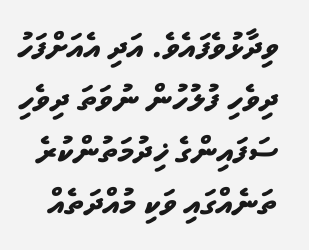ވިދާޅުވެފައެވެ. އަދި އެއަށްފަހު ދިވެހި ފުލުހުން ނުވަތަ ދިވެހި ސަފައިންގެ ޚިދުމަތުންކުރެ ތަނެއްގައި ވަކި މުއްދަތެއް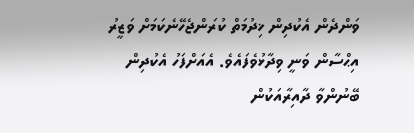ވަންދެން އެކުދިން ޚިދުމަތް ކުރަންޖެހޭނެކަމަށް ވަޒީރު އިޙްސާން ވަނީ ވިދާޅުވެފައެވެ. އެއަށްފަހު އެކުދިން ބޭނުންވާ ދާއިރާއަކުން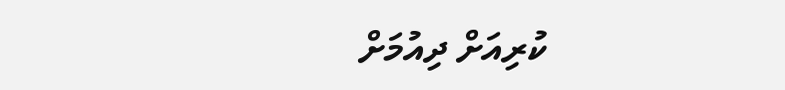ކުރިއަށް ދިއުމަށް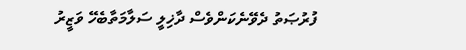ފުރުޞަތު ދެވޭނެކަންވެސް ދާޚިލީ ސަލާމަތާބެހޭ ވަޒީރު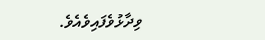ވިދާޅުވެފައިވެއެވެ.